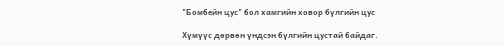"Бомбейн цус" бол хамгийн ховор бүлгийн цус

Хүмүүс дөрвөн үндсэн бүлгийн цустай байдаг.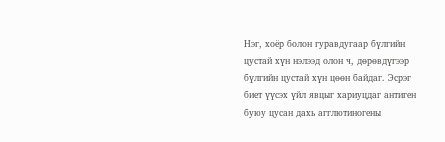Нэг, хоёр болон гуравдугаар бүлгийн цустай хүн нэлээд олон ч, дөрөвдүгээр бүлгийн цустай хүн цөөн байдаг. Эсрэг биет үүсэх үйл явцыг хариуцдаг антиген буюу цусан дахь агглютиногены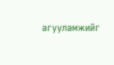агууламжийг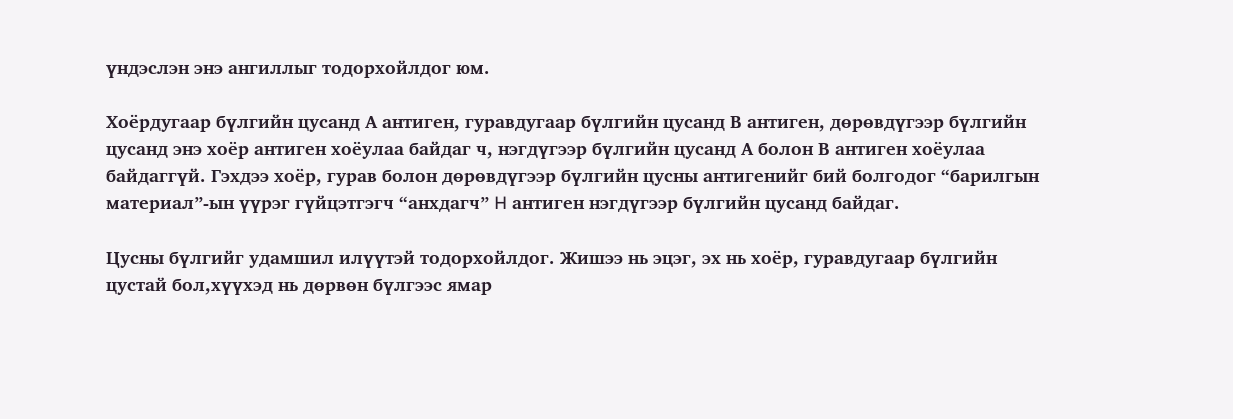үндэслэн энэ ангиллыг тодорхойлдог юм.

Хоёрдугаар бүлгийн цусанд А антиген, гуравдугаар бүлгийн цусанд В антиген, дөрөвдүгээр бүлгийн цусанд энэ хоёр антиген хоёулаа байдаг ч, нэгдүгээр бүлгийн цусанд А болон В антиген хоёулаа байдаггүй. Гэхдээ хоёр, гурав болон дөрөвдүгээр бүлгийн цусны антигенийг бий болгодог “барилгын материал”-ын үүрэг гүйцэтгэгч “анхдагч” H антиген нэгдүгээр бүлгийн цусанд байдаг.

Цусны бүлгийг удамшил илүүтэй тодорхойлдог. Жишээ нь эцэг, эх нь хоёр, гуравдугаар бүлгийн цустай бол,хүүхэд нь дөрвөн бүлгээс ямар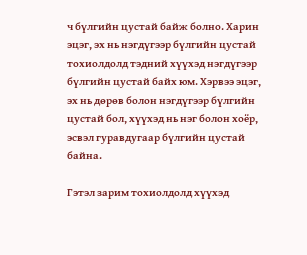ч бүлгийн цустай байж болно. Харин эцэг, эх нь нэгдүгээр бүлгийн цустай тохиолдолд тэдний хүүхэд нэгдүгээр бүлгийн цустай байх юм. Хэрвээ эцэг, эх нь дөрөв болон нэгдүгээр бүлгийн цустай бол, хүүхэд нь нэг болон хоёр, эсвэл гуравдугаар бүлгийн цустай байна.

Гэтэл зарим тохиолдолд хүүхэд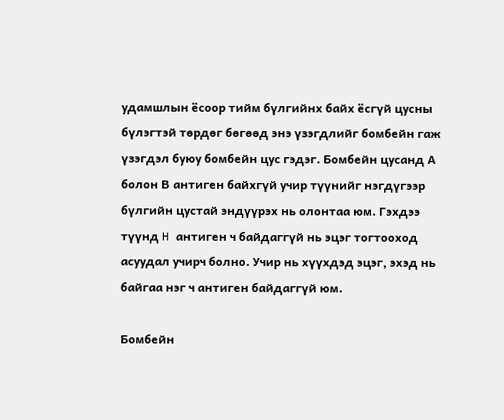удамшлын ёсоор тийм бүлгийнх байх ёсгүй цусны бүлэгтэй төрдөг бөгөөд энэ үзэгдлийг бомбейн гаж үзэгдэл буюу бомбейн цус гэдэг. Бомбейн цусанд А болон В антиген байхгүй учир түүнийг нэгдүгээр бүлгийн цустай эндүүрэх нь олонтаа юм. Гэхдээ түүнд H антиген ч байдаггүй нь эцэг тогтооход асуудал учирч болно. Учир нь хүүхдэд эцэг, эхэд нь байгаа нэг ч антиген байдаггүй юм.

Бомбейн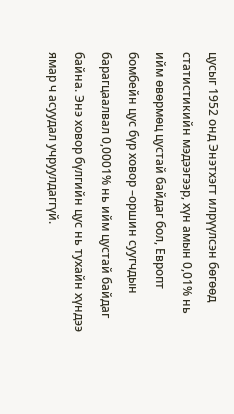цусыг 1952 онд Энэтхэгт илрүүлсэн бөгөөд статистикийн мэдээгээр, хүн амын 0,01% нь ийм өвөрмөц цустай байдаг бол, Европт бомбейн цус бүр ховор –оршин суугчдын барагцаалвал 0,0001% нь ийм цустай байдаг байна. Энэ ховор бүлгийн цус нь тухайн хүндээ ямар ч асуудал учруулдаггүй.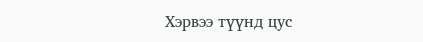Хэрвээ түүнд цус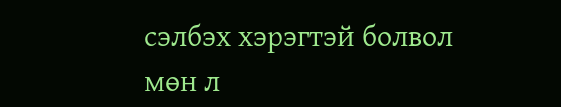сэлбэх хэрэгтэй болвол мөн л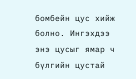бомбейн цус хийж болно. Ингэхдээ энэ цусыг ямар ч бүлгийн цустай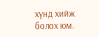хүнд хийж болох юм.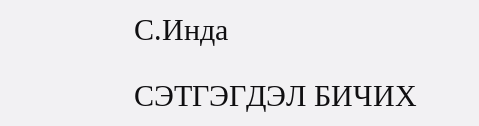С.Инда

СЭТГЭГДЭЛ БИЧИХ